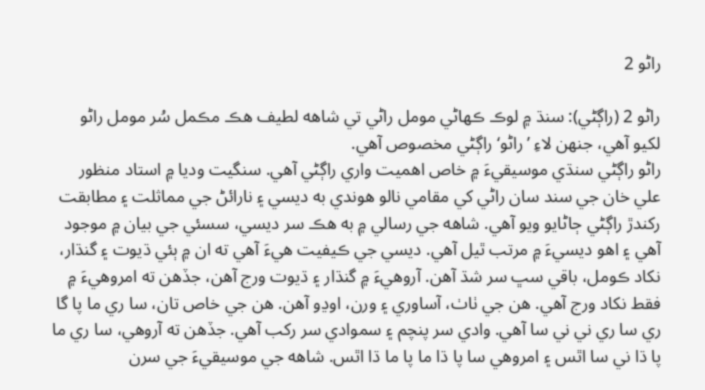راڻو 2

راڻو 2 (راڳڻي): سنڌ ۾ لوڪ ڪهاڻي مومل راڻي تي شاهه لطيف هڪ مڪمل سُر مومل راڻو لکيو آهي، جنهن لاءِ ’راڻو‘ راڳڻي مخصوص آهي.
راڻو راڳڻي سنڌي موسيقيءَ ۾ خاص اهميت واري راڳڻي آهي. سنگيت وديا ۾ استاد منظور علي خان جي سند سان راڻي کي مقامي نالو هوندي به ديسي ۽ نارائڻ جي مماثلت ۽ مطابقت رکندڙ راڳڻي ڄاڻايو ويو آهي. شاهه جي رسالي ۾ به هڪ سر ديسي، سسئي جي بيان ۾ موجود آهي ۽ اهو ديسيءَ ۾ مرتب ٿيل آهي. ديسي جي ڪيفيت هيءَ آهي ته ان ۾ ٻئي ڌيوت ۽ گنڌار، نکاد ڪومل، باقي سڀ سر شڌ آهن. آروهيءَ ۾ گنڌار ۽ ڌيوت ورج آهن، جڏهن ته امروهيءَ ۾ فقط نکاد ورج آهي. هن جي ٺاٺ، آساوري ۽ ورن، اوڍو آهن. هن جي خاص تان، سا ري ما پا گا ري سا ري ني ني سا آهي. وادي سر پنچم ۽ سموادي سر رکب آهي. جڏهن ته آروهي، سا ري ما پا ڌا ني سا اٿس ۽ امروهي سا پا ڌا ما پا ما ڌا اٿس. شاهه جي موسيقيءَ جي سرن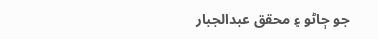جو ڄاڻو ۽ محقق عبدالجبار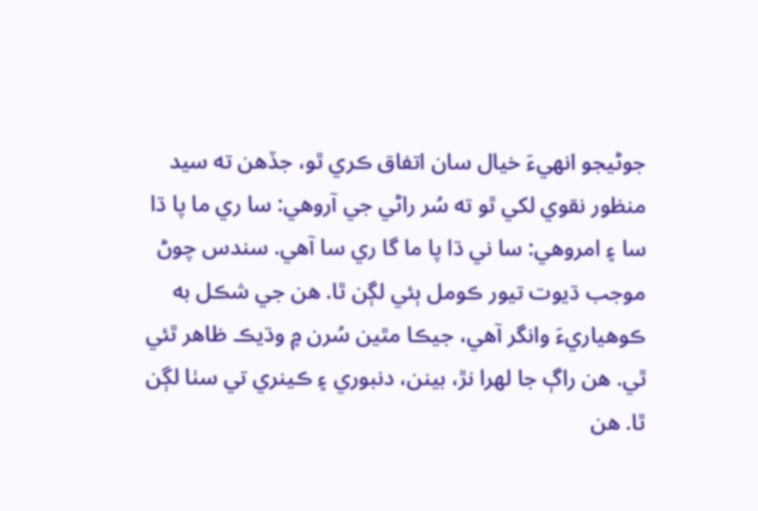جوڻيجو انهيءَ خيال سان اتفاق ڪري ٿو، جڏهن ته سيد منظور نقوي لکي ٿو ته سُر راڻي جي آروهي: سا ري ما پا ڌا سا ۽ امروهي: سا ني ڌا پا ما گا ري سا آهي. سندس چوڻ موجب ڌيوت تيور ڪومل ٻئي لڳن ٿا. هن جي شڪل به ڪوهياريءَ وانگر آهي، جيڪا مٿين سُرن ۾ وڌيڪ ظاهر ٿئي ٿي. هن راڳ جا لهرا نڙ، بينن، دنبوري ۽ ڪينري تي سٺا لڳن ٿا. هن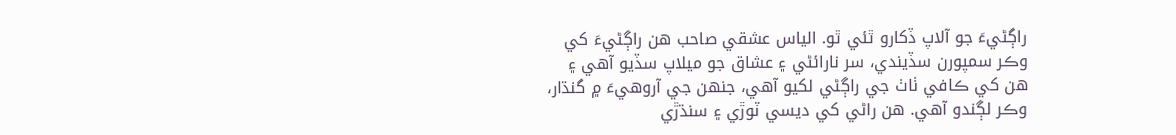راڳڻيءَ جو آلاپ ڏکارو ٿئي ٿو. الياس عشقي صاحب هن راڳڻيءَ کي وڪر سمپورن سڏيندي، سر نارائڻي ۽ عشاق جو ميلاپ سڏيو آهي ۽ هن کي ڪافي ٺاٺ جي راڳڻي لکيو آهي، جنهن جي آروهيءَ ۾ گنڌار، وڪر لڳندو آهي. هن راڻي کي ديسي ٽوڙي ۽ سنڌڙي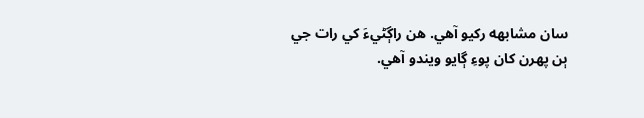سان مشابهه رکيو آهي. هن راڳڻيءَ کي رات جي ٻن پهرن کان پوءِ ڳايو ويندو آهي.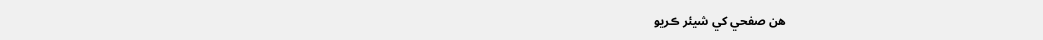هن صفحي کي شيئر ڪريو